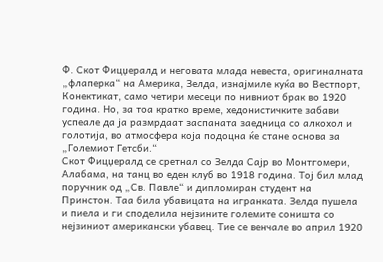Ф. Скот Фицџералд и неговата млада невеста, оригиналната „флаперка“ на Америка, Зелда, изнајмиле куќа во Вестпорт, Конектикат, само четири месеци по нивниот брак во 1920 година. Но, за тоа кратко време, хедонистичките забави успеале да ја размрдаат заспаната заедница со алкохол и голотија, во атмосфера која подоцна ќе стане основа за „Големиот Гетсби.“
Скот Фицџералд се сретнал со Зелда Сајр во Монтгомери, Алабама, на танц во еден клуб во 1918 година. Тој бил млад поручник од „Св. Павле“ и дипломиран студент на Принстон. Таа била убавицата на игранката. Зелда пушела и пиела и ги споделила нејзините големите соништа со нејзиниот американски убавец. Тие се венчале во април 1920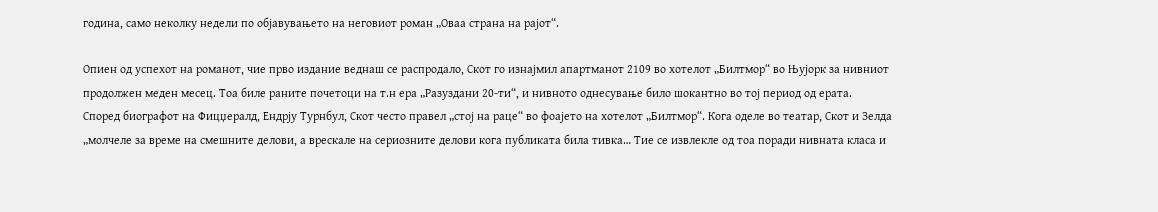година, само неколку недели по објавувањето на неговиот роман „Оваа страна на рајот“.

Опиен од успехот на романот, чие прво издание веднаш се распродало, Скот го изнајмил апартманот 2109 во хотелот „Билтмор“ во Њујорк за нивниот продолжен меден месец. Тоа биле раните почетоци на т.н ера „Разуздани 20-ти“, и нивното однесување било шокантно во тој период од ерата.
Според биографот на Фицџералд, Ендрју Турнбул, Скот често правел „стој на раце“ во фоајето на хотелот „Билтмор“. Кога оделе во театар, Скот и Зелда „молчеле за време на смешните делови, а врескале на сериозните делови кога публиката била тивка… Тие се извлекле од тоа поради нивната класа и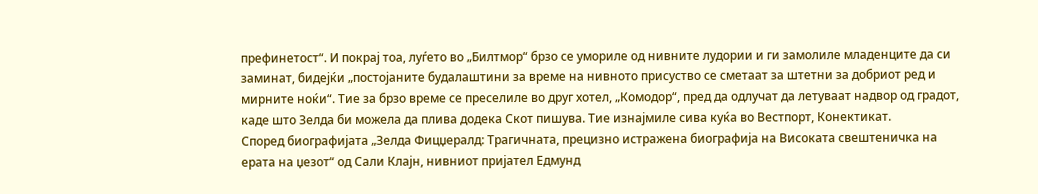префинетост“. И покрај тоа, луѓето во „Билтмор“ брзо се умориле од нивните лудории и ги замолиле младенците да си заминат, бидејќи „постојаните будалаштини за време на нивното присуство се сметаат за штетни за добриот ред и мирните ноќи“. Тие за брзо време се преселиле во друг хотел, „Комодор“, пред да одлучат да летуваат надвор од градот, каде што Зелда би можела да плива додека Скот пишува. Тие изнајмиле сива куќа во Вестпорт, Конектикат.
Според биографијата „Зелда Фицџералд: Трагичната, прецизно истражена биографија на Високата свештеничка на ерата на џезот“ од Сали Клајн, нивниот пријател Едмунд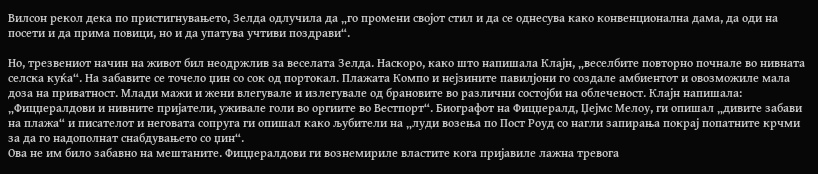Вилсон рекол дека по пристигнувањето, Зелда одлучила да „го промени својот стил и да се однесува како конвенционална дама, да оди на посети и да прима повици, но и да упатува учтиви поздрави“.

Но, трезвениот начин на живот бил неодржлив за веселата Зелда. Наскоро, како што напишала Клајн, „веселбите повторно почнале во нивната селска куќа“. На забавите се точело џин со сок од портокал. Плажата Компо и нејзините павилјони го создале амбиентот и овозможиле мала доза на приватност. Млади мажи и жени влегувале и излегувале од брановите во различни состојби на облеченост. Клајн напишала: „Фицџералдови и нивните пријатели, уживале голи во оргиите во Вестпорт“. Биографот на Фицџералд, Џејмс Мелоу, ги опишал „дивите забави на плажа“ и писателот и неговата сопруга ги опишал како љубители на „луди возења по Пост Роуд со нагли запирања покрај попатните крчми за да го надополнат снабдувањето со џин“.
Ова не им било забавно на мештаните. Фицџералдови ги вознемириле властите кога пријавиле лажна тревога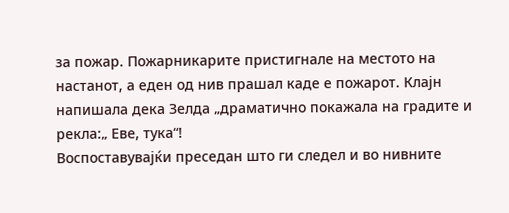за пожар. Пожарникарите пристигнале на местото на настанот, а еден од нив прашал каде е пожарот. Клајн напишала дека Зелда „драматично покажала на градите и рекла:„ Еве, тука“!
Воспоставувајќи преседан што ги следел и во нивните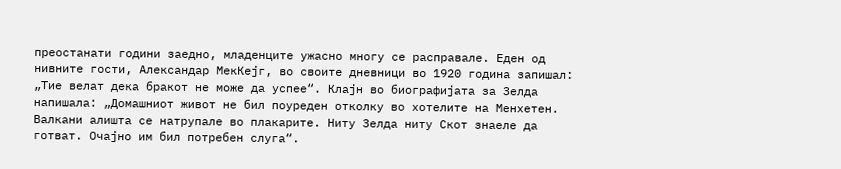преостанати години заедно, младенците ужасно многу се расправале. Еден од нивните гости, Александар МекКејг, во своите дневници во 1920 година запишал: „Тие велат дека бракот не може да успее“. Клајн во биографијата за Зелда напишала: „Домашниот живот не бил поуреден отколку во хотелите на Менхетен. Валкани алишта се натрупале во плакарите. Ниту Зелда ниту Скот знаеле да готват. Очајно им бил потребен слуга“.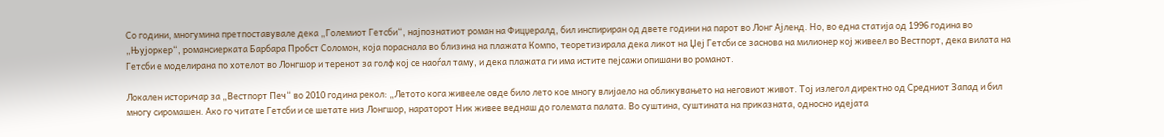Со години, многумина претпоставувале дека „Големиот Гетсби“, најпознатиот роман на Фицџералд, бил инспириран од двете години на парот во Лонг Ајленд. Но, во една статија од 1996 година во „Њујоркер“, романсиерката Барбара Пробст Соломон, која пораснала во близина на плажата Компо, теоретизирала дека ликот на Џеј Гетсби се заснова на милионер кој живеел во Вестпорт, дека вилата на Гетсби е моделирана по хотелот во Лонгшор и теренот за голф кој се наоѓал таму, и дека плажата ги има истите пејсажи опишани во романот.

Локален историчар за „Вестпорт Печ“ во 2010 година рекол: „Летото кога живееле овде било лето кое многу влијаело на обликувањето на неговиот живот. Тој излегол директно од Средниот Запад и бил многу сиромашен. Ако го читате Гетсби и се шетате низ Лонгшор, нараторот Ник живее веднаш до големата палата. Во суштина, суштината на приказната, односно идејата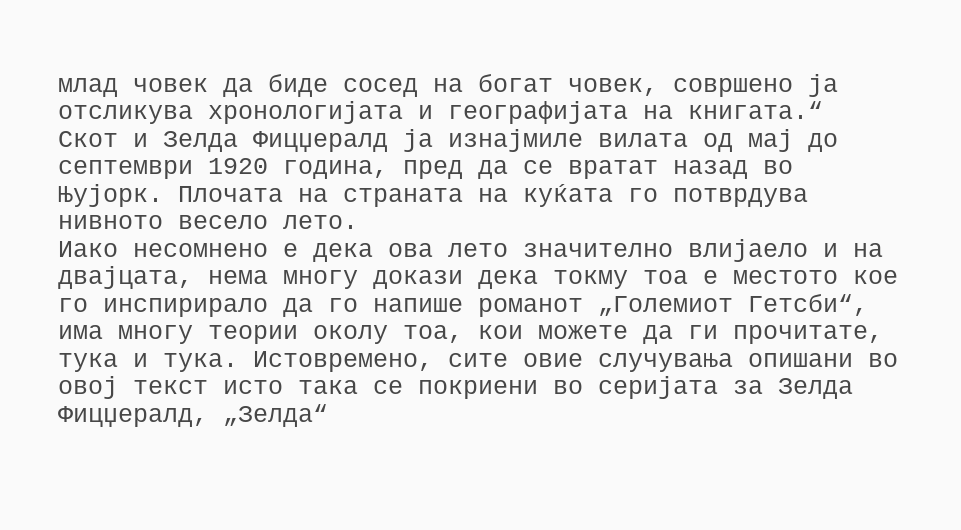млад човек да биде сосед на богат човек, совршено ја отсликува хронологијата и географијата на книгата.“
Скот и Зелда Фицџералд ја изнајмиле вилата од мај до септември 1920 година, пред да се вратат назад во Њујорк. Плочата на страната на куќата го потврдува нивното весело лето.
Иако несомнено е дека ова лето значително влијаело и на двајцата, нема многу докази дека токму тоа е местото кое го инспирирало да го напише романот „Големиот Гетсби“, има многу теории околу тоа, кои можете да ги прочитате, тука и тука. Истовремено, сите овие случувања опишани во овој текст исто така се покриени во серијата за Зелда Фицџералд, „Зелда“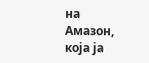на Амазон, која ја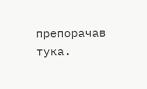препорачав тука.